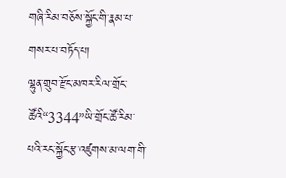གཞི་རིམ་བཅོས་སྐྱོང་གི་རྣམ་པ་གསར་པ་བཏོད་པ།
ལྷུན་གྲུབ་རྫོང་མཁར་རིལ་གྲོང་ཚོའི“3344”ཡི་གྲོང་ཚོ་རིམ་པའི་རང་སྐྱོང་རྩ་འཛུགས་མ་ལག་གི་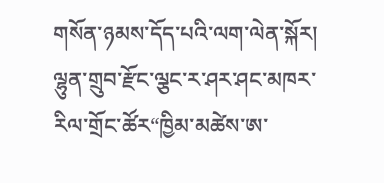གསོན་ཉམས་དོད་པའི་ལག་ལེན་སྐོར།
ལྷུན་གྲུབ་རྫོང་ལྕང་ར་ཤར་ཤང་མཁར་རིལ་གྲོང་ཚོར“ཁྱིམ་མཚེས་ཨ་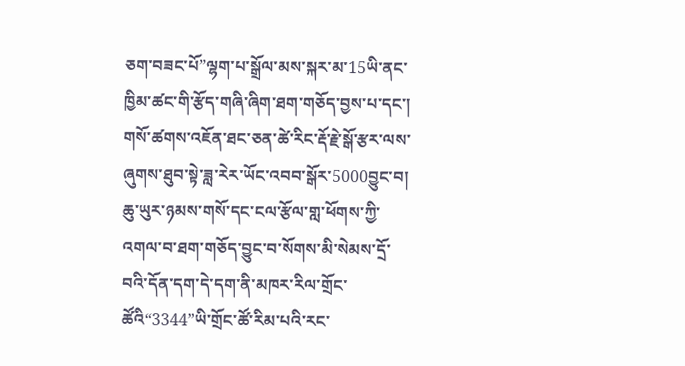ཅག་བཟང་པོ”ལྷག་པ་སྒྲོལ་མས་སྐར་མ་15ཡི་ནང་ཁྱིམ་ཚང་གི་རྩོད་གཞི་ཞིག་ཐག་གཅོད་བྱས་པ་དང་། གསོ་ཚགས་འཇོན་ཐང་ཅན་ཚེ་རིང་རྡོ་རྗེ་སྒོ་རྩར་ལས་ཞུགས་ཐུབ་སྟེ་ཟླ་རེར་ཡོང་འབབ་སྒོར་5000བྱུང་བ། ཆུ་ཡུར་ཉམས་གསོ་དང་ངལ་རྩོལ་གླ་ཕོགས་ཀྱི་འགལ་བ་ཐག་གཅོད་བྱུང་བ་སོགས་མི་སེམས་དྲོ་བའི་དོན་དག་དེ་དག་ནི་མཁར་རིལ་གྲོང་ཚོའི“3344”ཡི་གྲོང་ཚོ་རིམ་པའི་རང་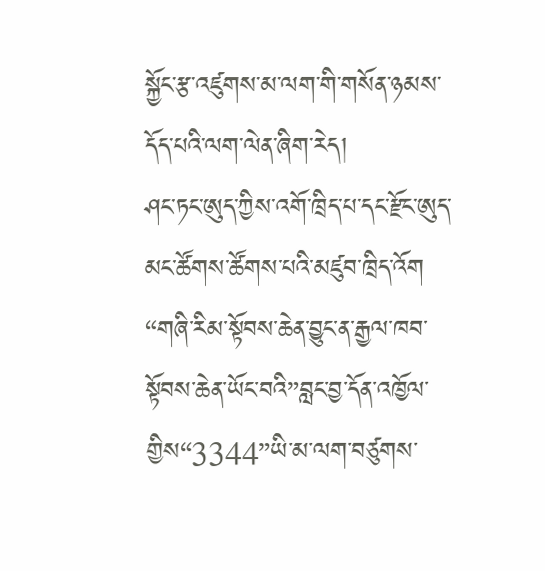སྐྱོང་རྩ་འཛུགས་མ་ལག་གི་གསོན་ཉམས་དོད་པའི་ལག་ལེན་ཞིག་རེད།
ཤང་ཏང་ཨུད་ཀྱིས་འགོ་ཁྲིད་པ་དང་རྫོང་ཨུད་མང་ཚོགས་ཚོགས་པའི་མཛུབ་ཁྲིད་འོག “གཞི་རིམ་སྟོབས་ཆེན་བྱུང་ན་རྒྱལ་ཁབ་སྟོབས་ཆེན་ཡོང་བའི”བླང་བྱ་དོན་འཁྱོལ་གྱིས“3344”ཡི་མ་ལག་བཙུགས་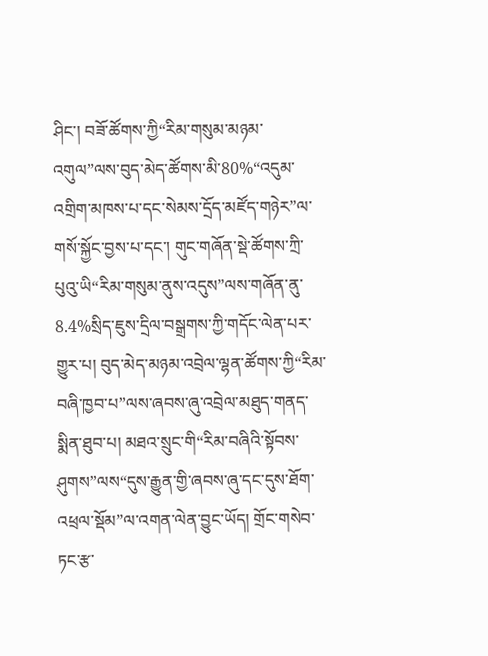ཤིང་། བཟོ་ཚོགས་ཀྱི“རིམ་གསུམ་མཉམ་འགུལ”ལས་བུད་མེད་ཚོགས་མི་80%“འདུམ་འགྲིག་མཁས་པ་དང་སེམས་དྲོད་མཛོད་གཉེར”ལ་གསོ་སྐྱོང་བྱས་པ་དང་། གུང་གཞོན་སྡེ་ཚོགས་ཀྲི་པུའུ་ཡི“རིམ་གསུམ་ནུས་འདུས”ལས་གཞོན་ནུ་8.4%སྲིད་ཇུས་དྲིལ་བསྒྲགས་ཀྱི་གདོང་ལེན་པར་གྱུར་པ། བུད་མེད་མཉམ་འབྲེལ་ལྷན་ཚོགས་ཀྱི“རིམ་བཞི་ཁྱབ་པ”ལས་ཞབས་ཞུ་འབྲེལ་མཐུད་གནད་སྨིན་ཐུབ་པ། མཐའ་སྲུང་གི“རིམ་བཞིའི་སྟོབས་ཤུགས”ལས“དུས་རྒྱུན་གྱི་ཞབས་ཞུ་དང་དུས་ཐོག་འཕྲལ་སྡོམ”ལ་འགན་ལེན་བྱུང་ཡོད། གྲོང་གསེབ་ཏང་རྩ་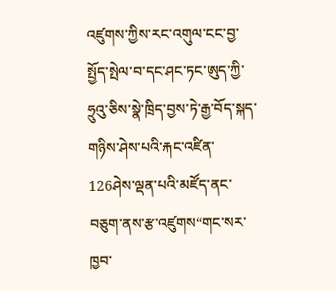འཛུགས་ཀྱིས་རང་འགུལ་ངང་བྱ་སྤྱོད་སྤེལ་བ་དང་ཤང་ཏང་ཨུད་ཀྱི་ཧྲུའུ་ཅིས་སྣེ་ཁྲིད་བྱས་ཏེ་རྒྱ་བོད་སྐད་གཉིས་ཤེས་པའི་རྐང་འཛིན་126ཤེས་ལྡན་པའི་མཛོད་ནང་བཅུག་ནས་རྩ་འཛུགས“གང་སར་ཁྱབ་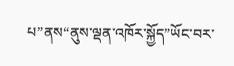པ”ནས“ནུས་ལྡན་འཁོར་སྐྱོད”ཡོང་བར་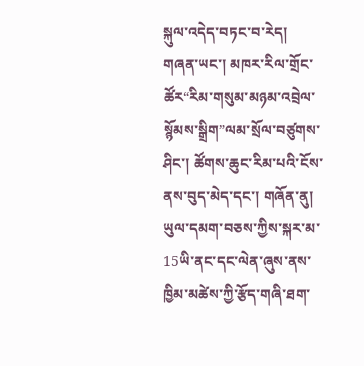སྐུལ་འདེད་བཏང་བ་རེད།
གཞན་ཡང་། མཁར་རིལ་གྲོང་ཚོར“རིམ་གསུམ་མཉམ་འབྲེལ་སྙོམས་སྒྲིག”ལམ་སྲོལ་བཙུགས་ཤིང་། ཚོགས་ཆུང་རིམ་པའི་ངོས་ནས་བུད་མེད་དང་། གཞོན་ནུ། ཡུལ་དམག་བཅས་ཀྱིས་སྐར་མ་15ཡི་ནང་དང་ལེན་ཞུས་ནས་ཁྱིམ་མཚེས་ཀྱི་རྩོད་གཞི་ཐག་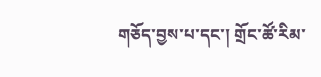གཅོད་བྱས་པ་དང་། གྲོང་ཚོ་རིམ་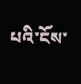པའི་ངོས་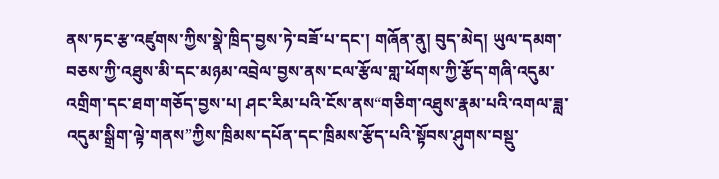ནས་ཏང་རྩ་འཛུགས་ཀྱིས་སྣེ་ཁྲིད་བྱས་ཏེ་བཟོ་པ་དང་། གཞོན་ནུ། བུད་མེད། ཡུལ་དམག་བཅས་ཀྱི་འཐུས་མི་དང་མཉམ་འབྲེལ་བྱས་ནས་ངལ་རྩོལ་གླ་ཕོགས་ཀྱི་རྩོད་གཞི་འདུམ་འགྲིག་དང་ཐག་གཅོད་བྱས་པ། ཤང་རིམ་པའི་ངོས་ནས“གཅིག་འཐུས་རྣམ་པའི་འགལ་ཟླ་འདུམ་སྒྲིག་ལྟེ་གནས”ཀྱིས་ཁྲིམས་དཔོན་དང་ཁྲིམས་རྩོད་པའི་སྟོབས་ཤུགས་བསྡུ་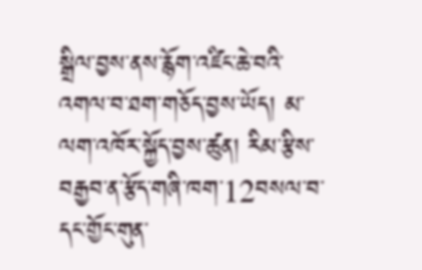སྒྲིལ་བྱས་ནས་རྙོག་འཛིང་ཆེ་བའི་འགལ་བ་ཐག་གཅོད་བྱས་ཡོད། མ་ལག་འཁོར་སྐྱོད་བྱས་ཚུན། རིམ་རྩིས་བརྒྱབ་ན་རྩོད་གཞི་ཁག་12བསལ་བ་དང་གྱོང་གུན་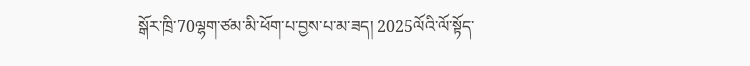སྒོར་ཁྲི་70ལྷག་ཙམ་མི་ཕོག་པ་བྱས་པ་མ་ཟད། 2025ལོའི་ལོ་སྟོད་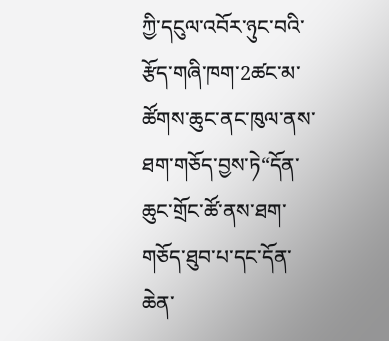ཀྱི་དངུལ་འབོར་ཉུང་བའི་རྩོད་གཞི་ཁག་2ཚང་མ་ཚོགས་ཆུང་ནང་ཁུལ་ནས་ཐག་གཅོད་བྱས་ཏེ“དོན་ཆུང་གྲོང་ཚོ་ནས་ཐག་གཅོད་ཐུབ་པ་དང་དོན་ཆེན་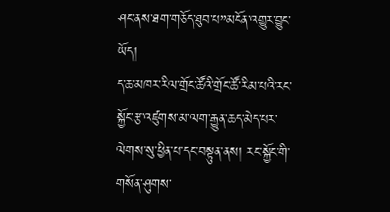ཤང་ནས་ཐག་གཅོད་ཐུབ་པ”མངོན་འགྱུར་བྱུང་ཡོད།
ད་ཆ་མཁར་རིལ་གྲོང་ཚོའི་གྲོང་ཚོ་རིམ་པའི་རང་སྐྱོང་རྩ་འཛུགས་མ་ལག་རྒྱུན་ཆད་མེད་པར་ལེགས་སུ་ཕྱིན་པ་དང་བསྟུན་ནས། རང་སྐྱོང་གི་གསོན་ཤུགས་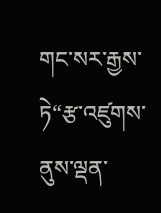གང་སར་རྒྱས་ཏེ“རྩ་འཛུགས་ནུས་ལྡན་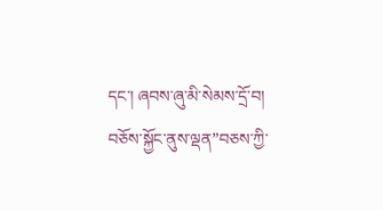དང་། ཞབས་ཞུ་མི་སེམས་དྲོ་བ། བཅོས་སྐྱོང་ནུས་ལྡན”བཅས་ཀྱི་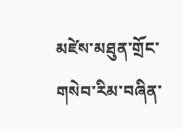མཛེས་མཐུན་གྲོང་གསེབ་རིམ་བཞིན་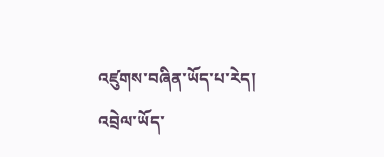འཛུགས་བཞིན་ཡོད་པ་རེད།
འབྲེལ་ཡོད་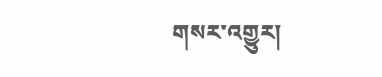གསར་འགྱུར།